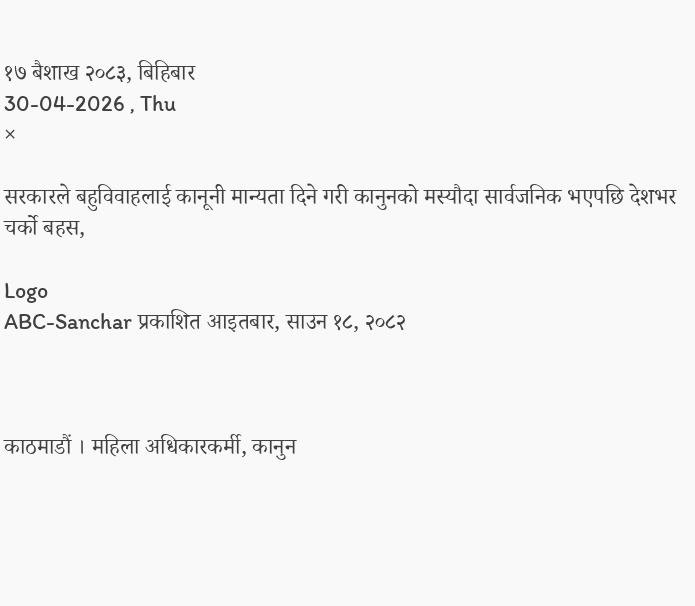१७ बैशाख २०८३, बिहिबार
30-04-2026 , Thu
×

सरकारले बहुविवाहलाई कानूनी मान्यता दिने गरी कानुनको मस्यौदा सार्वजनिक भएपछि देशभर चर्को बहस,

Logo
ABC-Sanchar प्रकाशित आइतबार, साउन १८, २०८२



काठमाडौं । महिला अधिकारकर्मी, कानुन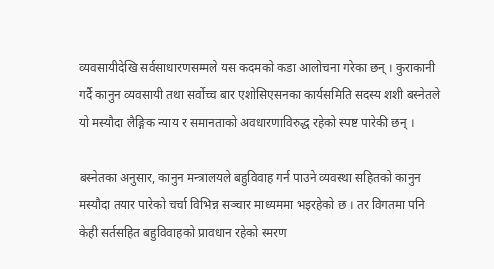व्यवसायीदेखि सर्वसाधारणसम्मले यस कदमको कडा आलोचना गरेका छन् । कुराकानी गर्दै कानुन व्यवसायी तथा सर्वोच्च बार एशोसिएसनका कार्यसमिति सदस्य शशी बस्नेतले यो मस्यौदा लैङ्गिक न्याय र समानताको अवधारणाविरुद्ध रहेको स्पष्ट पारेकी छन् ।

बस्नेतका अनुसार, कानुन मन्त्रालयले बहुविवाह गर्न पाउने व्यवस्था सहितको कानुन मस्यौदा तयार पारेको चर्चा विभिन्न सञ्चार माध्यममा भइरहेको छ । तर विगतमा पनि केही सर्तसहित बहुविवाहको प्रावधान रहेको स्मरण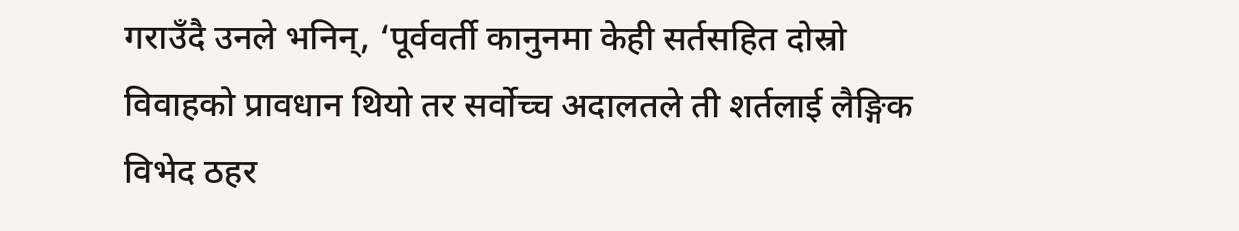गराउँदै उनले भनिन्, ‘पूर्ववर्ती कानुनमा केही सर्तसहित दोस्रो विवाहको प्रावधान थियो तर सर्वोच्च अदालतले ती शर्तलाई लैङ्गिक विभेद ठहर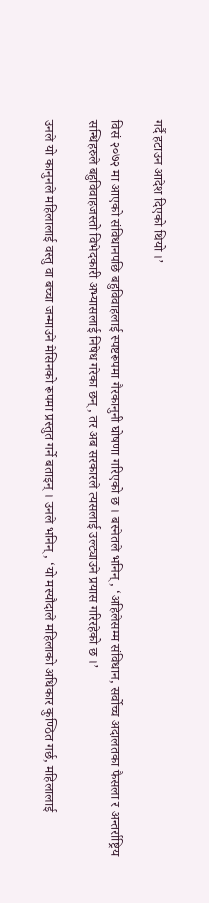गर्दै हटाउन आदेश दिएको थियो ।’

विसं २०७२ मा आएको संविधानपछि बहुविवाहलाई स्पष्टरूपमा गैरकानुनी घोषणा गरिएको छ । बस्नेतले भनिन्, ‘अहिलेसम्म संविधान, सर्वोच्च अदालतका फैसला र अन्तर्राष्ट्रिय सन्धिहरुले बहुविवाहजस्तो विभेदकारी अभ्यासलाई निषेध गरेका छन्, तर अब सरकारले त्यसलाई उल्ट्याउने प्रयास गरिरहेको छ ।’

उनले यो कानुनले महिलालाई वस्तु वा बच्चा जन्माउने मेसिनको रूपमा प्रस्तुत गर्ने बताइन् । उनले भनिन्, ‘यो मस्यौदाले महिलाको अधिकार कुण्ठित गर्छ, महिलालाई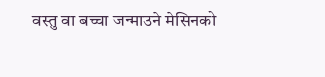वस्तु वा बच्चा जन्माउने मेसिनको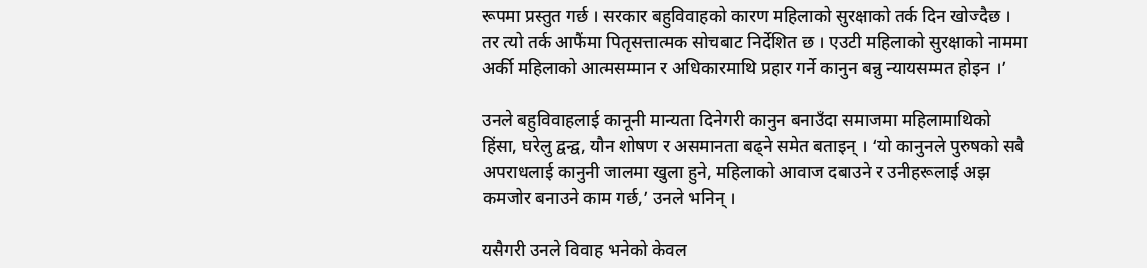रूपमा प्रस्तुत गर्छ । सरकार बहुविवाहको कारण महिलाको सुरक्षाको तर्क दिन खोज्दैछ । तर त्यो तर्क आफैंमा पितृसत्तात्मक सोचबाट निर्देशित छ । एउटी महिलाको सुरक्षाको नाममा अर्की महिलाको आत्मसम्मान र अधिकारमाथि प्रहार गर्ने कानुन बन्नु न्यायसम्मत होइन ।’

उनले बहुविवाहलाई कानूनी मान्यता दिनेगरी कानुन बनाउँदा समाजमा महिलामाथिको हिंसा, घरेलु द्वन्द्व, यौन शोषण र असमानता बढ्ने समेत बताइन् । ‘यो कानुनले पुरुषको सबै अपराधलाई कानुनी जालमा खुला हुने, महिलाको आवाज दबाउने र उनीहरूलाई अझ कमजोर बनाउने काम गर्छ,’ उनले भनिन् ।

यसैगरी उनले विवाह भनेको केवल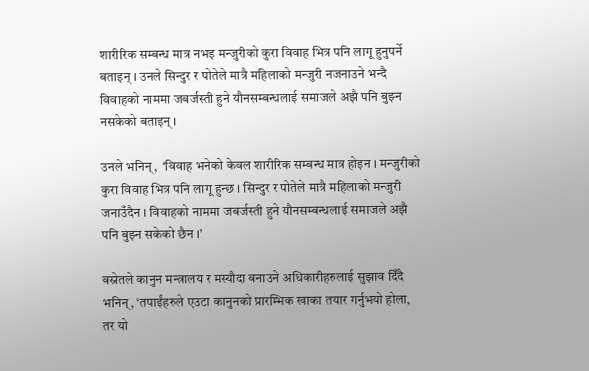शारीरिक सम्बन्ध मात्र नभइ मन्जुरीको कुरा विवाह भित्र पनि लागू हुनुपर्ने बताइन् । उनले सिन्दुर र पोतेले मात्रै महिलाको मन्जुरी नजनाउने भन्दै विवाहको नाममा जबर्जस्ती हुने यौनसम्बन्धलाई समाजले अझै पनि बुझ्न नसकेको बताइन् ।

उनले भनिन्,  ‘विवाह भनेको केवल शारीरिक सम्बन्ध मात्र होइन । मन्जुरीको कुरा विवाह भित्र पनि लागू हुन्छ । सिन्दुर र पोतेले मात्रै महिलाको मन्जुरी जनाउँदैन । विवाहको नाममा जबर्जस्ती हुने यौनसम्बन्धलाई समाजले अझै पनि बुझ्न सकेको छैन ।’

बस्नेतले कानुन मन्त्रालय र मस्यौदा बनाउने अधिकारीहरुलाई सुझाव दिँदै भनिन्, ‘तपाईंहरुले एउटा कानुनको प्रारम्भिक खाका तयार गर्नुभयो होला, तर यो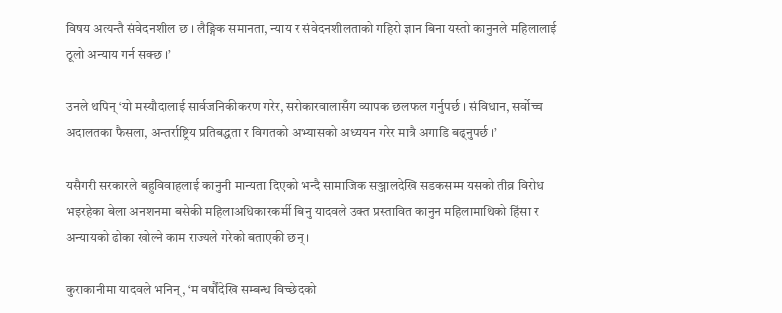विषय अत्यन्तै संवेदनशील छ । लैङ्गिक समानता, न्याय र संवेदनशीलताको गहिरो ज्ञान बिना यस्तो कानुनले महिलालाई ठूलो अन्याय गर्न सक्छ ।’

उनले थपिन् ‘यो मस्यौदालाई सार्वजनिकीकरण गरेर, सरोकारवालासँग व्यापक छलफल गर्नुपर्छ । संविधान, सर्वोच्च अदालतका फैसला, अन्तर्राष्ट्रिय प्रतिबद्धता र विगतको अभ्यासको अध्ययन गरेर मात्रै अगाडि बढ्नुपर्छ ।’

यसैगरी सरकारले बहुविवाहलाई कानुनी मान्यता दिएको भन्दै सामाजिक सञ्जालदेखि सडकसम्म यसको तीव्र विरोध भइरहेका बेला अनशनमा बसेकी महिलाअधिकारकर्मी बिनु यादवले उक्त प्रस्तावित कानुन महिलामाथिको हिंसा र अन्यायको ढोका खोल्ने काम राज्यले गरेको बताएकी छन् ।

कुराकानीमा यादवले भनिन्, ‘म वर्षौंदेखि सम्बन्ध विच्छेदको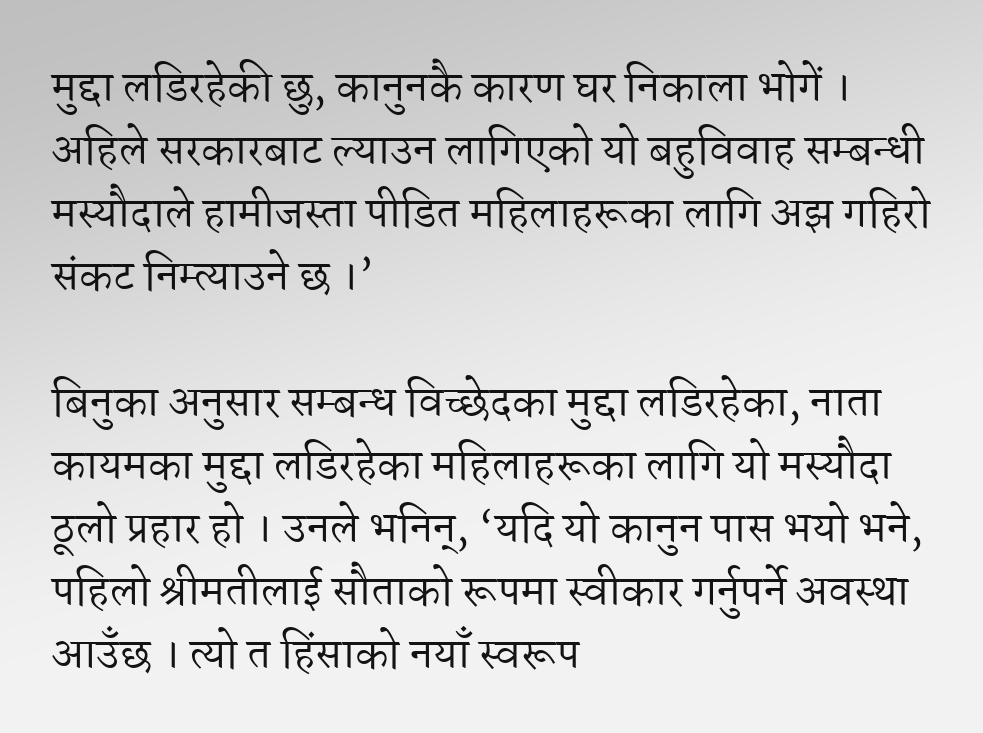मुद्दा लडिरहेकी छु, कानुनकै कारण घर निकाला भोगें । अहिले सरकारबाट ल्याउन लागिएको यो बहुविवाह सम्बन्धी मस्यौदाले हामीजस्ता पीडित महिलाहरूका लागि अझ गहिरो संकट निम्त्याउने छ ।’

बिनुका अनुसार सम्बन्ध विच्छेदका मुद्दा लडिरहेका, नाता कायमका मुद्दा लडिरहेका महिलाहरूका लागि यो मस्यौदा ठूलो प्रहार हो । उनले भनिन्, ‘यदि यो कानुन पास भयो भने, पहिलो श्रीमतीलाई सौताको रूपमा स्वीकार गर्नुपर्ने अवस्था आउँछ । त्यो त हिंसाको नयाँ स्वरूप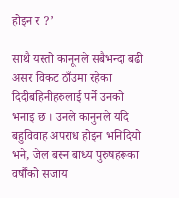होइन र ?’

साथै यस्तो कानूनले सबैभन्दा बढी असर विकट ठाँउमा रहेका दिदीबहिनीहरुलाई पर्ने उनको भनाइ छ । उनले कानुनले यदि बहुविवाह अपराध होइन भनिदियो भने, जेल बस्न बाध्य पुरुषहरूका वर्षौंको सजाय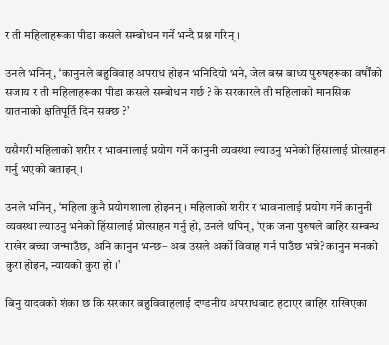र ती महिलाहरूका पीडा कसले सम्बोधन गर्ने भन्दै प्रश्न गरिन् ।

उनले भनिन्, ‘कानुनले बहुविवाह अपराध होइन भनिदियो भने, जेल बस्न बाध्य पुरुषहरूका वर्षौंको सजाय र ती महिलाहरूका पीडा कसले सम्बोधन गर्छ ? के सरकारले ती महिलाको मानसिक यातनाको क्षतिपूर्ति दिन सक्छ ?’

यसैगरी महिलाको शरीर र भावनालाई प्रयोग गर्ने कानुनी व्यवस्था ल्याउनु भनेको हिंसालाई प्रोत्साहन गर्नु भएको बताइन् ।

उनले भनिन्, ‘महिला कुनै प्रयोगशाला होइनन् । महिलाको शरीर र भावनालाई प्रयोग गर्ने कानुनी व्यवस्था ल्याउनु भनेको हिंसालाई प्रोत्साहन गर्नु हो, उनले थपिन्, ‘एक जना पुरुषले बाहिर सम्बन्ध राखेर बच्चा जन्माउँछ, अनि कानुन भन्छ– अब उसले अर्को विवाह गर्न पाउँछ भन्ने? कानुन मनको कुरा होइन, न्यायको कुरा हो ।’

बिनु यादवको शंका छ कि सरकार बहुविवाहलाई दण्डनीय अपराधबाट हटाएर बाहिर राखिएका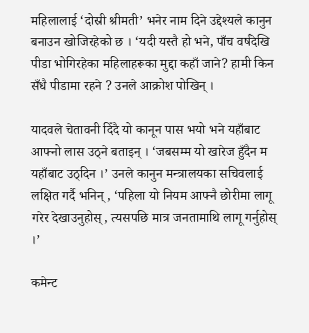महिलालाई ‘दोस्री श्रीमती’ भनेर नाम दिने उद्देश्यले कानुन बनाउन खोजिरहेको छ । ‘यदी यस्तै हो भने, पाँच वर्षदेखि पीडा भोगिरहेका महिलाहरूका मुद्दा कहाँ जाने? हामी किन सँधै पीडामा रहने ? उनले आक्रोश पोखिन् ।

यादवले चेतावनी दिँदै यो कानून पास भयो भने यहाँबाट आफ्नो लास उठ्ने बताइन् । ‘जबसम्म यो खारेज हुँदैन म यहाँबाट उठ्दिन ।’ उनले कानुन मन्त्रालयका सचिवलाई लक्षित गर्दै भनिन्, ‘पहिला यो नियम आफ्नै छोरीमा लागू गरेर देखाउनुहोस्, त्यसपछि मात्र जनतामाथि लागू गर्नुहोस् ।’

कमेन्ट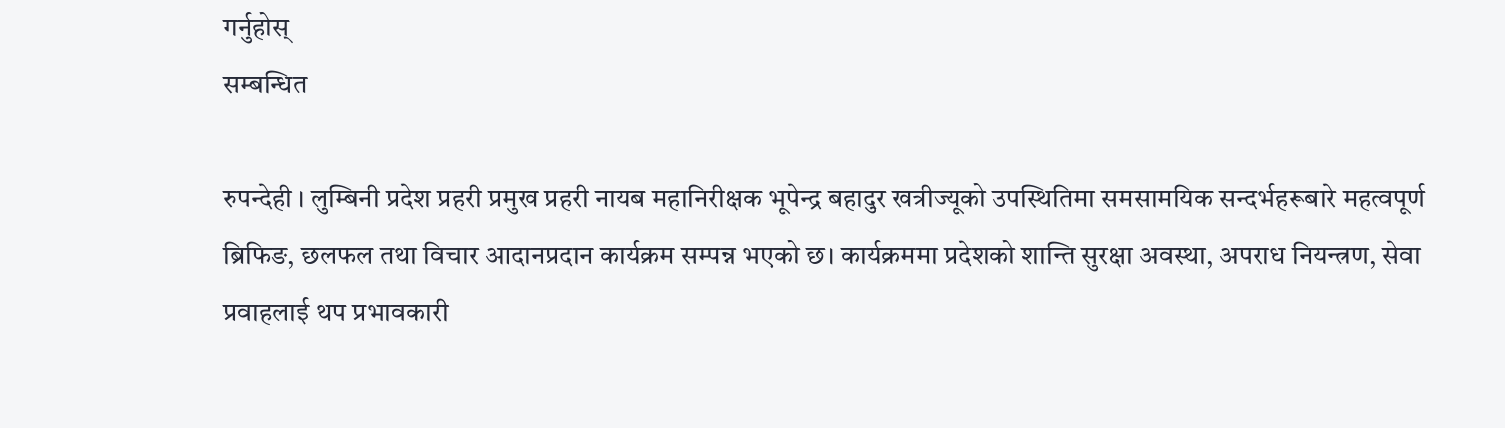गर्नुहोस्
सम्बन्धित

रुपन्देही । लुम्बिनी प्रदेश प्रहरी प्रमुख प्रहरी नायब महानिरीक्षक भूपेन्द्र बहादुर खत्रीज्यूको उपस्थितिमा समसामयिक सन्दर्भहरूबारे महत्वपूर्ण ब्रिफिङ, छलफल तथा विचार आदानप्रदान कार्यक्रम सम्पन्न भएको छ। कार्यक्रममा प्रदेशको शान्ति सुरक्षा अवस्था, अपराध नियन्त्रण, सेवा प्रवाहलाई थप प्रभावकारी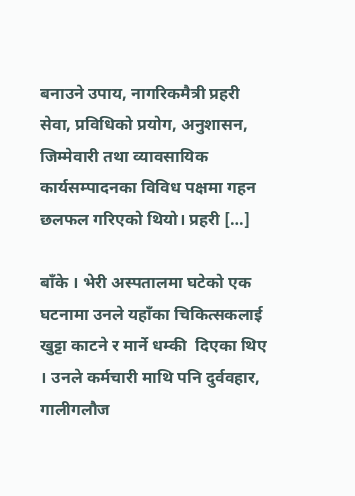बनाउने उपाय, नागरिकमैत्री प्रहरी सेवा, प्रविधिको प्रयोग, अनुशासन, जिम्मेवारी तथा व्यावसायिक कार्यसम्पादनका विविध पक्षमा गहन छलफल गरिएको थियो। प्रहरी […]

बाँके । भेरी अस्पतालमा घटेको एक घटनामा उनले यहाँका चिकित्सकलाई खुट्टा काटने र मार्ने धम्की  दिएका थिए । उनले कर्मचारी माथि पनि दुर्ववहार, गालीगलौज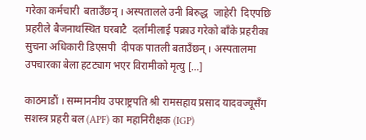गरेका कर्मचारी  बताउँछन् । अस्पतालले उनी बिरुद्ध  जाहेरी  दिएपछि प्रहरीले बैजनाथस्थित घरबाटै  दर्लामीलाई पक्राउ गरेको बाँके प्रहरीका सुचना अधिकारी डिएसपी  दीपक पातली बताउँछन् । अस्पतालमा उपचारका बेला हटट्याग भएर विरामीको मृत्यु […]

काठमाडौं । सम्माननीय उपराष्ट्रपति श्री रामसहाय प्रसाद यादवज्यूसँग सशस्त्र प्रहरी बल (APF) का महानिरीक्षक (IGP)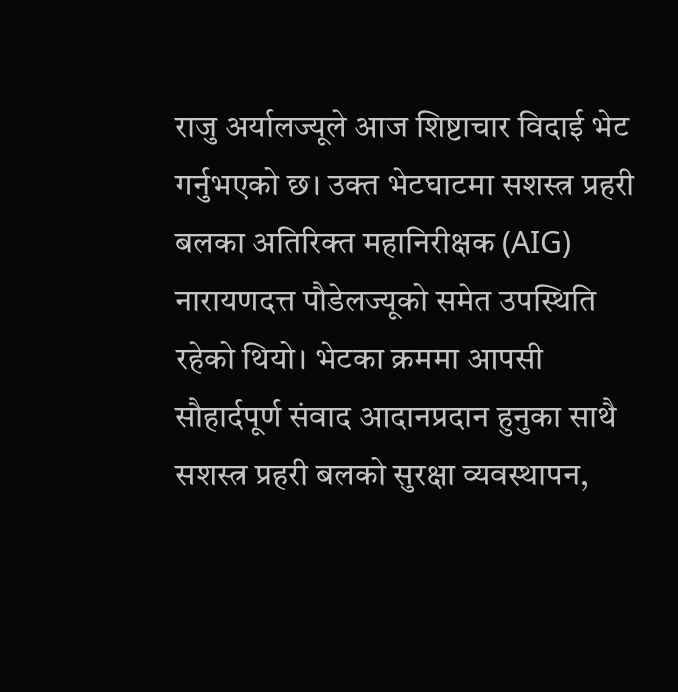राजु अर्यालज्यूले आज शिष्टाचार विदाई भेट गर्नुभएको छ। उक्त भेटघाटमा सशस्त्र प्रहरी बलका अतिरिक्त महानिरीक्षक (AIG) नारायणदत्त पौडेलज्यूको समेत उपस्थिति रहेको थियो। भेटका क्रममा आपसी सौहार्दपूर्ण संवाद आदानप्रदान हुनुका साथै सशस्त्र प्रहरी बलको सुरक्षा व्यवस्थापन,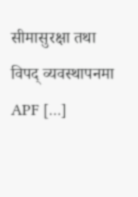सीमासुरक्षा तथा विपद् व्यवस्थापनमा APF […]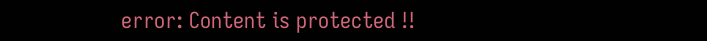error: Content is protected !!